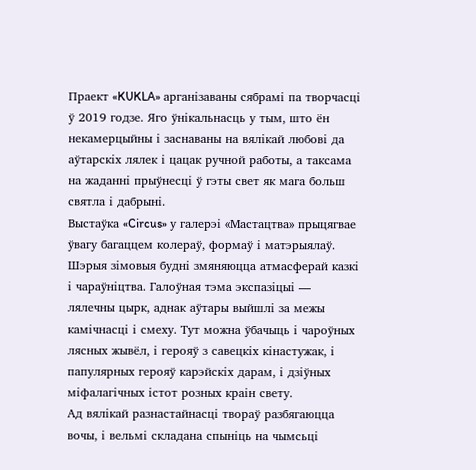Праект «KUKLA» арганізаваны сябрамі па творчасці ў 2019 годзе. Яго ўнікальнасць у тым, што ён некамерцыйны і заснаваны на вялікай любові да аўтарскіх лялек і цацак ручной работы, а таксама на жаданні прыўнесці ў гэты свет як мага больш святла і дабрыні.
Выстаўка «Circus» у галерэі «Мастацтва» прыцягвае ўвагу багаццем колераў, формаў і матэрыялаў. Шэрыя зімовыя будні змяняюцца атмасферай казкі і чараўніцтва. Галоўная тэма экспазіцыі — лялечны цырк, аднак аўтары выйшлі за межы камічнасці і смеху. Тут можна ўбачыць і чароўных лясных жывёл, і герояў з савецкіх кінастужак, і папулярных герояў карэйскіх дарам, і дзіўных міфалагічных істот розных краін свету.
Ад вялікай разнастайнасці твораў разбягаюцца вочы, і вельмі складана спыніць на чымсьці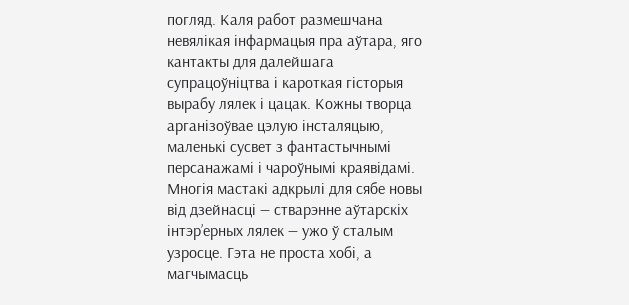погляд. Каля работ размешчана невялікая інфармацыя пра аўтара, яго кантакты для далейшага супрацоўніцтва і кароткая гісторыя вырабу лялек і цацак. Кожны творца арганізоўвае цэлую інсталяцыю, маленькі сусвет з фантастычнымі персанажамі і чароўнымі краявідамі.
Многія мастакі адкрылі для сябе новы від дзейнасці — стварэнне аўтарскіх інтэр’ерных лялек — ужо ў сталым узросце. Гэта не проста хобі, а магчымасць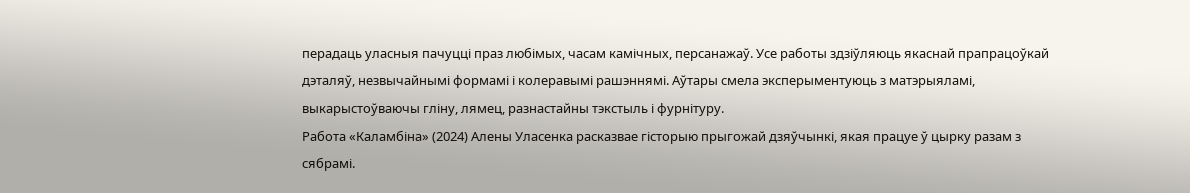перадаць уласныя пачуцці праз любімых, часам камічных, персанажаў. Усе работы здзіўляюць якаснай прапрацоўкай дэталяў, незвычайнымі формамі і колеравымі рашэннямі. Аўтары смела эксперыментуюць з матэрыяламі, выкарыстоўваючы гліну, лямец, разнастайны тэкстыль і фурнітуру.
Работа «Каламбіна» (2024) Алены Уласенка расказвае гісторыю прыгожай дзяўчынкі, якая працуе ў цырку разам з сябрамі.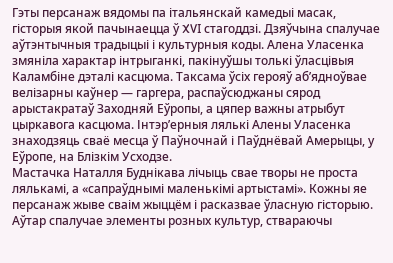Гэты персанаж вядомы па італьянскай камедыі масак, гісторыя якой пачынаецца ў XVI стагоддзі. Дзяўчына спалучае аўтэнтычныя традыцыі і культурныя коды. Алена Уласенка змяніла характар інтрыганкі, пакінуўшы толькі ўласцівыя Каламбіне дэталі касцюма. Таксама ўсіх герояў аб’ядноўвае велізарны каўнер — гаргера, распаўсюджаны сярод арыстакратаў Заходняй Еўропы, а цяпер важны атрыбут цыркавога касцюма. Інтэр’ерныя лялькі Алены Уласенка знаходзяць сваё месца ў Паўночнай і Паўднёвай Амерыцы, у Еўропе, на Блізкім Усходзе.
Мастачка Наталля Буднікава лічыць свае творы не проста лялькамі, а «сапраўднымі маленькімі артыстамі». Кожны яе персанаж жыве сваім жыццём і расказвае ўласную гісторыю. Аўтар спалучае элементы розных культур, ствараючы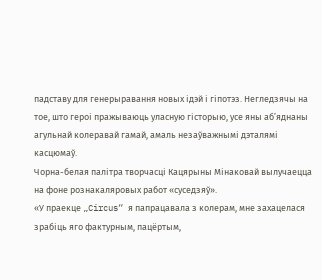падставу для генерыравання новых ідэй і гіпотэз. Негледзячы на тое, што героі пражываюць уласную гісторыю, усе яны аб’яднаны агульнай колеравай гамай, амаль незаўважнымі дэталямі касцюмаў.
Чорна-белая палітра творчасці Кацярыны Мінаковай вылучаецца на фоне рознакаляровых работ «суседзяў».
«У праекце „Circus“ я папрацавала з колерам, мне захацелася зрабіць яго фактурным, пацёртым,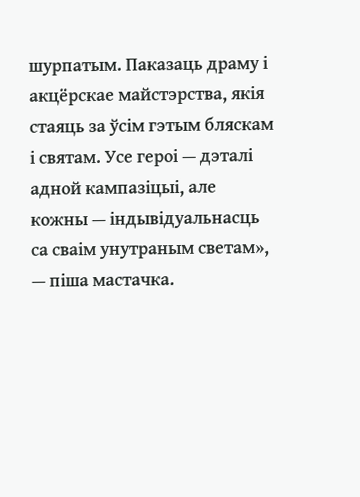шурпатым. Паказаць драму і акцёрскае майстэрства, якія стаяць за ўсім гэтым бляскам і святам. Усе героі — дэталі адной кампазіцыі, але кожны — індывідуальнасць са сваім унутраным светам», — піша мастачка.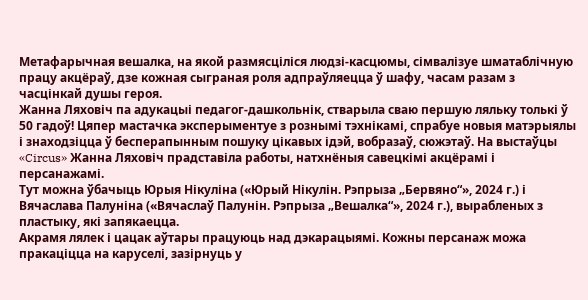Метафарычная вешалка, на якой размясціліся людзі-касцюмы, сімвалізуе шматаблічную працу акцёраў, дзе кожная сыграная роля адпраўляецца ў шафу, часам разам з часцінкай душы героя.
Жанна Ляховіч па адукацыі педагог-дашкольнік, стварыла сваю першую ляльку толькі ў 50 гадоў! Цяпер мастачка эксперыментуе з рознымі тэхнікамі, спрабуе новыя матэрыялы і знаходзіцца ў бесперапынным пошуку цікавых ідэй, вобразаў, сюжэтаў. На выстаўцы «Circus» Жанна Ляховіч прадставіла работы, натхнёныя савецкімі акцёрамі і персанажамі.
Тут можна ўбачыць Юрыя Нікуліна («Юрый Нікулін. Рэпрыза „Бервяно“», 2024 г.) і Вячаслава Палуніна («Вячаслаў Палунін. Рэпрыза „Вешалка“», 2024 г.), вырабленых з пластыку, які запякаецца.
Акрамя лялек і цацак аўтары працуюць над дэкарацыямі. Кожны персанаж можа пракаціцца на каруселі, зазірнуць у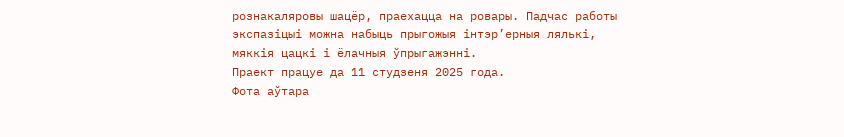рознакаляровы шацёр, праехацца на ровары. Падчас работы экспазіцыі можна набыць прыгожыя інтэр’ерныя лялькі, мяккія цацкі і ёлачныя ўпрыгажэнні.
Праект працуе да 11 студзеня 2025 года.
Фота аўтара